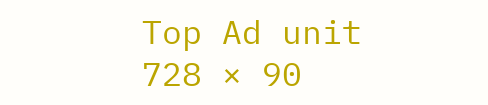Top Ad unit 728 × 90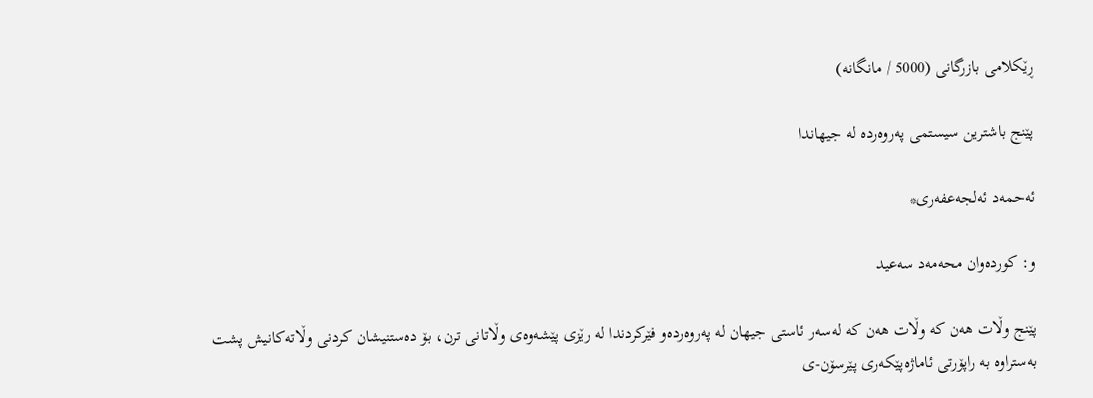ڕێكلامی بازرگانی (5000 / مانگانه‌)

پێنج باشترین سیستمی‌ په‌روه‌رده‌ له‌ جیهاندا

ئه‌حمه‌د ئه‌لجه‌عفه‌ری‌*

و: كورده‌وان محه‌مه‌د سه‌عید

پێنج وڵات هه‌ن كه‌ وڵات هه‌ن كه‌ له‌سه‌ر ئاستی‌ جیهان له‌ په‌روه‌رده‌‌و فێركردندا له‌ رێزی‌ پێشه‌وه‌ی‌ وڵاتانی‌ ترن، بۆ ده‌ستنیشان كردنی‌ وڵاته‌كانیش پشت به‌ستراوه‌ به‌ راپۆرتی‌ ئاماژه‌پێكه‌ری‌ پێرسۆن-ی‌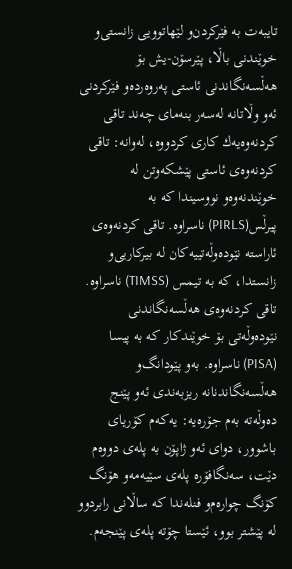تایبه‌ت به‌ فێركردن‌و لێهاتوویی زانستی‌‌و خوێندنی‌ باڵا، پێرسۆن-یش بۆ هه‌ڵسه‌نگاندنی‌ ئاستی‌ په‌روه‌رده‌‌و فێركردنی‌ ئه‌و وڵاتانه‌ له‌سه‌ر بنه‌مای‌ چه‌ند تاقی‌ كردنه‌وه‌یه‌ك كاری‌ كردووه‌، له‌وانه‌: تاقی‌ كردنه‌وه‌ی‌ ئاستی‌ پێشكه‌وتن له‌ خوێندنه‌وه‌‌و نووسیندا كه‌ به‌ پیرڵس(PIRLS) ناسراوه‌. تاقی‌ كردنه‌وه‌ی‌ ئاراسته‌ نێوده‌وڵه‌تییه‌كان له‌ بیركاریی‌و زانستدا، كه‌ به‌ تیمس (TIMSS) ناسراوه‌. تاقی‌ كردنه‌وه‌ی‌ هه‌ڵسه‌نگاندنی‌ نێوده‌وڵه‌تی‌ بۆ خوێندكار كه‌ به‌ پیسا (PISA) ناسراوه‌. به‌و پێودانگ‌و هه‌ڵسه‌نگاندنانه‌ ریزبه‌ندی‌ ئه‌و پێنج ده‌وڵه‌ته‌ به‌م جۆره‌یه‌: یه‌كه‌م كۆریای‌ باشوور، دوای‌ ئه‌و ژاپۆن به‌ پله‌ی‌ دووه‌م دێت، سه‌نگافۆره‌ پله‌ی‌ سێیه‌مه‌‌و هۆنگ كۆنگ چواره‌م‌و فنله‌ندا كه‌ ساڵانی‌ رابردوو له‌ پێشتر بوو، ئێستا چۆته‌ پله‌ی‌ پێنجه‌م.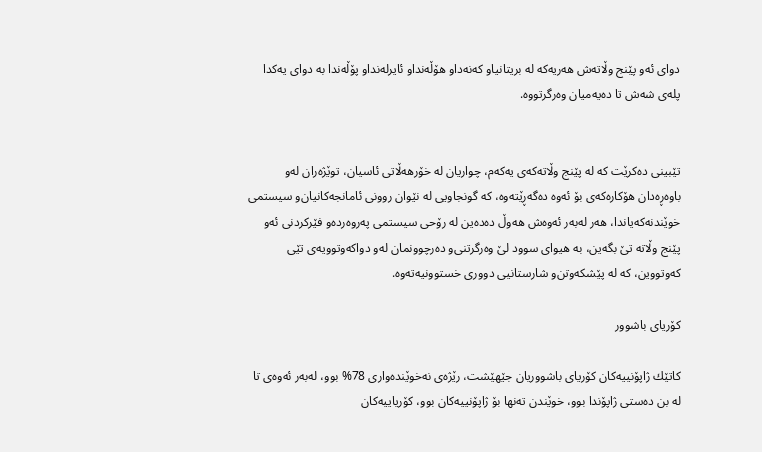دوای‌ ئه‌و پێنج وڵاته‌ش هه‌ریه‌كه‌ له‌ بریتانیا‌و كه‌نه‌دا‌و هۆڵه‌ندا‌و ئایرله‌ندا‌و پۆڵه‌ندا به‌ دوای‌ یه‌كدا پله‌ی‌ شه‌ش تا ده‌یه‌میان وه‌رگرتووه‌.


تێبینی‌ ده‌كرێت كه‌ له‌ پێنج وڵاته‌كه‌ی‌ یه‌كه‌م، چواریان له‌ خۆرهه‌ڵاتی‌ ئاسیان، توێژه‌ران له‌و باوه‌ڕه‌دان هۆكاره‌كه‌ی‌ بۆ ئه‌وه‌ ده‌گه‌ڕێته‌وه‌، كه‌ گونجاویی له‌ نێوان روونی‌ ئامانجه‌كانیان‌و سیستمی‌ خوێندنه‌كه‌یاندا، هه‌ر له‌به‌ر ئه‌وه‌ش هه‌وڵ ده‌ده‌ین له‌ رۆحی‌ سیستمی‌ په‌روه‌رده‌‌و فێركردنی‌ ئه‌و پێنج وڵاته‌ تێ بگه‌ین، به‌ هیوای‌ سوود لێ وه‌رگرتنی‌‌و ده‌رچوونمان له‌و دواكه‌وتوویه‌ی‌ تێی‌ كه‌وتووین، كه‌ له‌ پێشكه‌وتن‌و شارستانیی دووری خستوونیه‌ته‌وه‌.

كۆریای‌ باشوور

كاتێك ژاپۆنییه‌كان كۆریای‌ باشووریان جێهێشت، رێژه‌ی‌ نه‌خوێنده‌واری‌ 78% بوو، له‌به‌ر ئه‌وه‌ی‌ تا له‌ بن ده‌ستی‌ ژاپۆندا بوو، خوێندن ته‌نها بۆ ژاپۆنییه‌كان بوو، كۆریاییه‌كان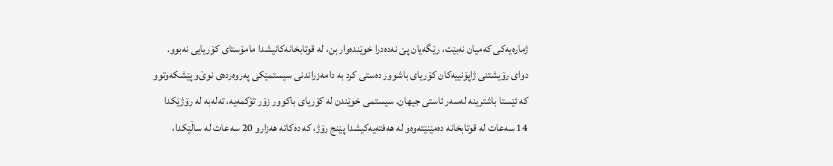ژماره‌یه‌كی‌ كه‌میان نه‌بێت، رێگه‌یان پێ نه‌ده‌درا خوێنده‌وار بن، له‌ قوتابخانه‌كانیشدا مامۆستای‌ كۆریایی نه‌بوو. دوای‌ رۆیشتنی‌ ژاپۆنییه‌كان كۆریای‌ باشوور ده‌ستی‌ كرد به‌ دامه‌زراندنی‌ سیستمێكی‌ په‌روه‌رده‌ی‌ نوێ‌و پێشكه‌وتوو كه‌ ئێستا باشترینه‌ له‌سه‌ر ئاستی‌ جیهان. سیستمی‌ خوێندن له‌ كۆریای‌ باكوور زۆر تۆكمه‌یه‌، ته‌له‌به‌ له‌ رۆژێكدا 14 سه‌عات له‌ قوتابخانه‌ ده‌مێنێته‌وه‌‌و له‌ هه‌فته‌یه‌كیشدا پێنج رۆژ، كه‌ ده‌كاته‌ هه‌زار‌و 20 سه‌عات له‌ ساڵێكدا،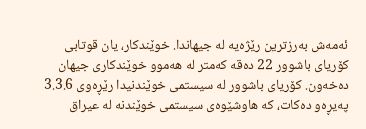ئه‌مه‌ش به‌رزترین رێژه‌یه‌ له‌ جیهاندا. خوێندكار، یان قوتابی‌ كۆریای‌ باشوور 22 ده‌قه‌ كه‌متر له‌ هه‌موو خوێندكاری‌ جیهان ده‌خه‌ون. كۆریای‌ باشوور له‌ سیستمی‌ خوێندنیدا رێڕه‌وی‌ 3.3.6 په‌یڕه‌و ده‌كات، كه‌ هاوشێوه‌ی‌ سیستمی‌ خوێندنه‌ له‌ عیراق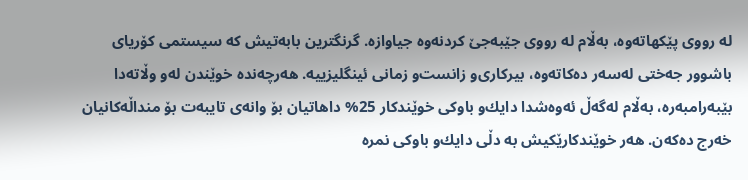له‌ رووی‌ پێكهاته‌وه‌، به‌ڵام له‌ رووی‌ جێبه‌جێ كردنه‌وه‌ جیاوازه‌. گرنگترین بابه‌تیش كه‌ سیستمی‌ كۆریای‌ باشوور جه‌ختی‌ له‌سه‌ر ده‌كاته‌وه‌، بیركاری‌‌و زانست‌و زمانی‌ ئینگلیزییه‌. هه‌رچه‌نده‌ خوێندن له‌و وڵاته‌دا بێبه‌رامبه‌ره‌، به‌ڵام له‌گه‌ڵ ئه‌وه‌شدا دایك‌و باوكی‌ خوێندكار 25% داهاتیان بۆ وانه‌ی‌ تایبه‌ت بۆ منداڵه‌كانیان خه‌رج ده‌كه‌ن. هه‌ر خوێندكارێكیش به‌ دڵی‌ دایك‌و باوكی‌ نمره‌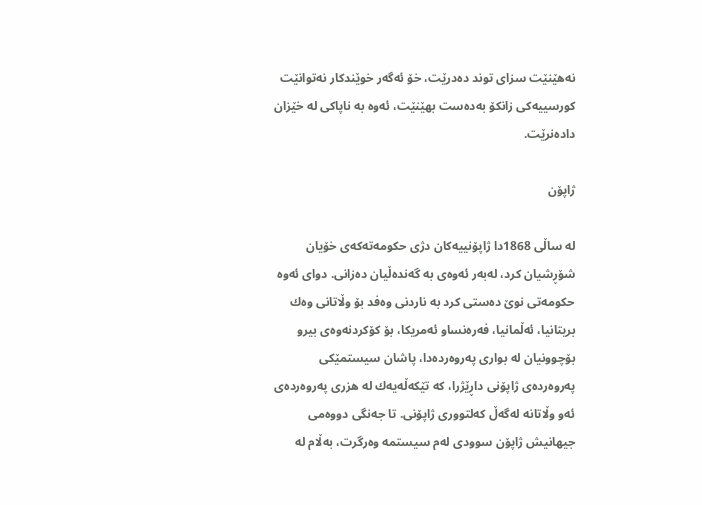نه‌هێنێت سزای‌ توند ده‌درێت، خۆ ئه‌گه‌ر خوێندكار نه‌توانێت كورسییه‌كی‌ زانكۆ به‌ده‌ست بهێنێت، ئه‌وه‌ به‌ ناپاكی‌ له‌ خێزان داده‌نرێت.

ژاپۆن

له‌ ساڵی‌ 1868دا ژاپۆنییه‌كان دژی‌ حكومه‌ته‌كه‌ی‌ خۆیان شۆڕشیان كرد، له‌به‌ر ئه‌وه‌ی‌ به‌ گه‌نده‌ڵیان ده‌زانی‌. دوای‌ ئه‌وه‌ حكومه‌تی‌ نوێ ده‌ستی‌ كرد به‌ ناردنی‌ وه‌فد بۆ وڵاتانی‌ وه‌ك بریتانیا، ئه‌ڵمانیا، فه‌ره‌نسا‌و ئه‌مریكا، بۆ كۆكردنه‌وه‌ی‌ بیرو بۆچوونیان له‌ بواری‌ په‌روه‌رده‌دا، پاشان سیستمێكی‌ په‌روه‌رده‌ی‌ ژاپۆنی‌ داڕێژرا، كه‌ تێكه‌ڵه‌یه‌ك له‌ هزری‌ په‌روه‌رده‌ی‌ ئه‌و وڵاتانه‌ له‌گه‌ڵ كه‌لتووری‌ ژاپۆنی‌. تا جه‌نگی‌ دووه‌می‌ جیهانیش ژاپۆن سوودی‌ له‌م سیستمه‌ وه‌رگرت، به‌ڵام له‌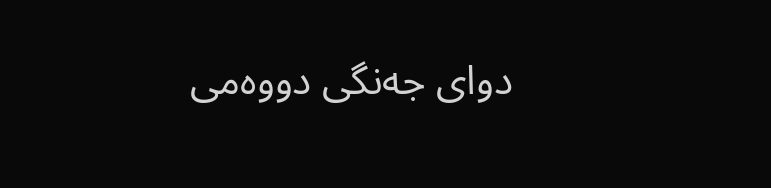دوای‌ جه‌نگی‌ دووه‌می‌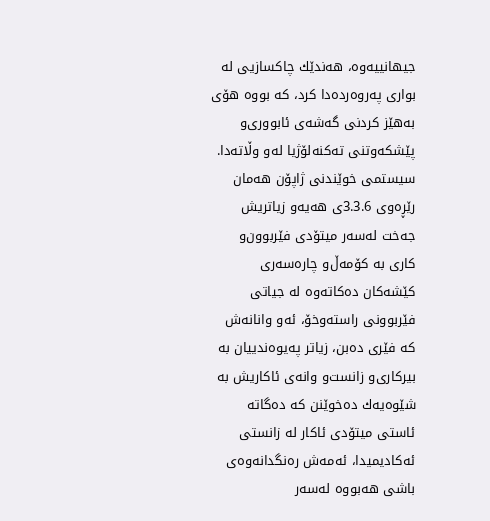جیهانییه‌وه‌، هه‌ندێك چاكسازیی له‌ بواری‌ په‌روه‌رده‌دا كرد، كه‌ بووه‌ هۆی‌ به‌هێز كردنی‌ گه‌شه‌ی‌ ئابووری‌‌و پێشكه‌وتنی‌ ته‌كنه‌لۆژیا له‌و وڵاته‌دا. سیستمی‌ خوێندنی‌ ژاپۆن هه‌مان رێڕه‌وی‌ 3.3.6ی‌ هه‌یه‌‌و زیاتریش جه‌خت له‌سه‌ر میتۆدی‌ فێربوون‌و كاری‌ به‌ كۆمه‌ڵ‌و چاره‌سه‌ری‌ كێشه‌كان ده‌كاته‌وه‌ له‌ جیاتی‌ فێربوونی‌ راسته‌وخۆ، ئه‌و وانانه‌ش كه‌ فێری‌ ده‌بن، زیاتر په‌یوه‌ندییان به‌ بیركاری‌‌و زانست‌و وانه‌ی‌ ئاكاریش به‌ شێوه‌یه‌ك ده‌خوێنن كه‌ ده‌گاته‌ ئاستی‌ میتۆدی‌ ئاكار له‌ زانستی‌ ئه‌كادیمیدا، ئه‌مه‌ش ره‌نگدانه‌وه‌ی‌ باشی‌ هه‌بووه‌ له‌سه‌ر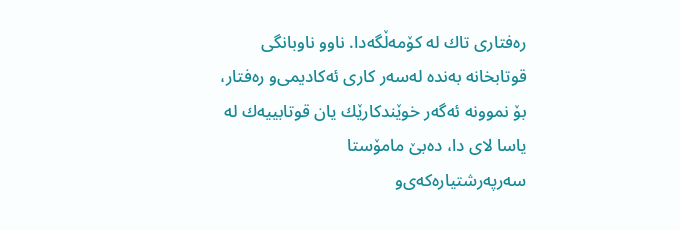ره‌فتاری‌ تاك له‌ كۆمه‌ڵگه‌دا. ناوو ناوبانگی‌ قوتابخانه‌ به‌نده‌ له‌سه‌ر كاری‌ ئه‌كادیمی‌‌و ره‌فتار، بۆ نموونه‌ ئه‌گه‌ر خوێندكارێك یان قوتابییه‌ك له‌ یاسا لای‌ دا، ده‌بێ مامۆستا سه‌رپه‌رشتیاره‌كه‌ی‌‌و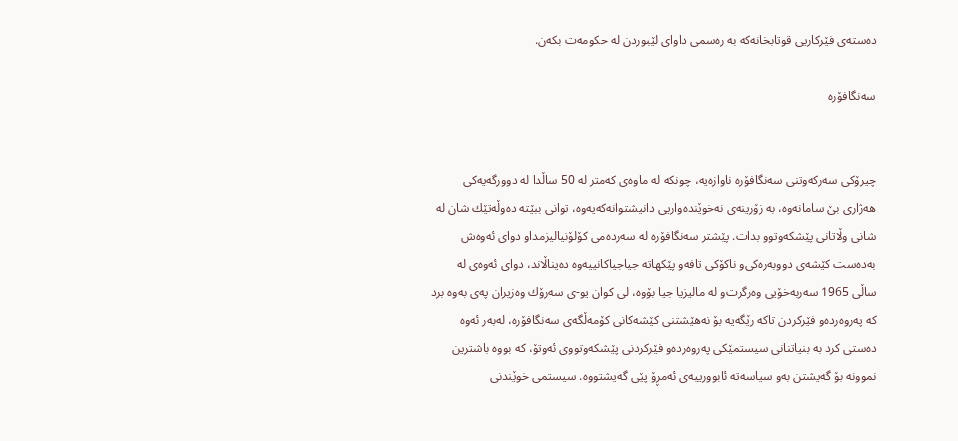ده‌سته‌ی‌ فێركاریی قوتابخانه‌كه‌ به‌ ره‌سمی‌ داوای‌ لێبوردن له‌ حكومه‌ت بكه‌ن.

سه‌نگافۆره‌


چیرۆكی‌ سه‌ركه‌وتنی‌ سه‌نگافۆره‌ ناوازه‌یه‌، چونكه‌ له‌ ماوه‌ی‌ كه‌متر له‌ 50 ساڵدا له‌ دوورگه‌یه‌كی‌ هه‌ژاری‌ بێ سامانه‌وه‌، به‌ زۆرینه‌ی‌ نه‌خوێنده‌واریی دانیشتوانه‌كه‌یه‌وه‌، توانی‌ ببێته‌ ده‌وڵه‌تێك شان له‌ شانی‌ وڵاتانی‌ پێشكه‌وتوو بدات. پێشتر سه‌نگافۆره‌ له‌ سه‌رده‌می‌ كۆلۆنیالیزمدا‌و دوای‌ ئه‌وه‌ش به‌ده‌ست كێشه‌ی‌ دووبه‌ره‌كی‌‌و ناكۆكی تافه‌‌و پێكهاته‌ جیاجیاكانییه‌وه‌ ده‌یناڵاند، دوای‌ ئه‌وه‌ی‌ له‌ ساڵی‌ 1965 سه‌ربه‌خۆیی وه‌رگرت‌و له‌ مالیزیا جیا بۆوه‌، لی‌ كوان یو-ی‌ سه‌رۆك وه‌زیران په‌ی‌ به‌وه‌ برد كه‌ په‌روه‌رده‌‌و فێركردن تاكه‌ رێگه‌یه‌ بۆ نه‌هێشتنی‌ كێشه‌كانی‌ كۆمه‌ڵگه‌ی‌ سه‌نگافۆره‌، له‌به‌ر ئه‌وه‌ ده‌ستی‌ كرد به‌ بنیاتنانی‌ سیستمێكی‌ په‌روه‌رده‌‌و فێركردنی‌ پێشكه‌وتووی‌ ئه‌وتۆ، كه‌ بووه‌ باشترین نموونه‌ بۆ گه‌یشتن به‌و سیاسه‌ته‌ ئابوورییه‌ی‌ ئه‌مڕۆ پێی‌ گه‌یشتووه‌. سیستمی‌ خوێندنی‌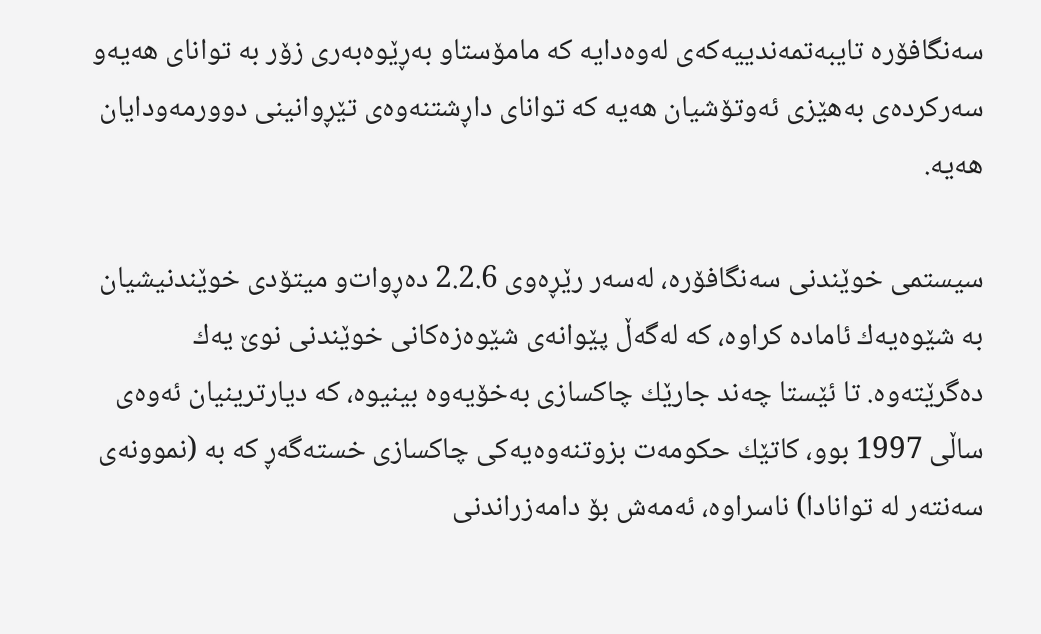سه‌نگافۆره‌ تایبه‌تمه‌ندییه‌كه‌ی‌ له‌وه‌دایه‌ كه‌ مامۆستا‌و به‌ڕێوه‌به‌ری‌ زۆر به‌ توانای‌ هه‌یه‌‌و سه‌ركرده‌ی‌ به‌هێزی‌ ئه‌وتۆشیان هه‌یه‌ كه‌ توانای‌ داڕشتنه‌وه‌ی‌ تێڕوانینی‌ دوورمه‌ودایان هه‌یه‌.

سیستمی‌ خوێندنی‌ سه‌نگافۆره‌، له‌سه‌ر رێڕه‌وی‌ 2.2.6 ده‌ڕوات‌و میتۆدی‌ خوێندنیشیان به‌ شێوه‌یه‌ك ئاماده‌ كراوه‌، كه‌ له‌گه‌ڵ پێوانه‌ی‌ شێوه‌زه‌كانی‌ خوێندنی‌ نوێ یه‌ك ده‌گرێته‌وه‌. تا ئێستا چه‌ند جارێك چاكسازی‌ به‌خۆیه‌وه‌ بینیوه‌، كه‌ دیارترینیان ئه‌وه‌ی‌ ساڵی‌ 1997 بوو، كاتێك حكومه‌ت بزوتنه‌وه‌یه‌كی‌ چاكسازی‌ خسته‌گه‌ڕ كه‌ به‌ (نموونه‌ی‌ سه‌نته‌ر له‌ توانادا) ناسراوه‌، ئه‌مه‌ش بۆ دامه‌زراندنی‌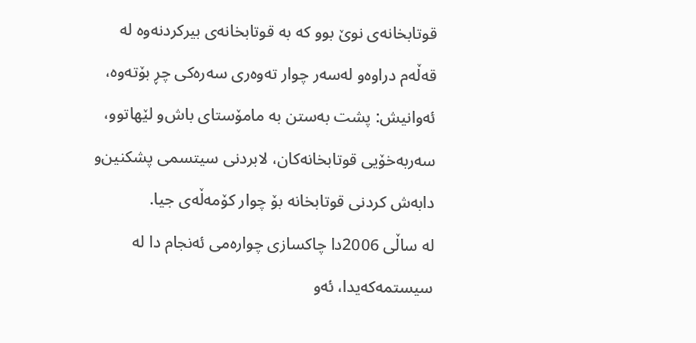قوتابخانه‌ی‌ نوێ بوو كه‌ به‌ قوتابخانه‌ی‌ بیركردنه‌وه‌ له‌ قه‌ڵه‌م دراوه‌‌و له‌سه‌ر چوار ته‌وه‌ری‌ سه‌ره‌كی‌ چڕ بۆته‌وه‌، ئه‌وانیش: پشت به‌ستن به‌ مامۆستای‌ باش‌و لێهاتوو، سه‌ربه‌خۆیی قوتابخانه‌كان، لابردنی‌ سیتسمی‌ پشكنین‌و دابه‌ش كردنی‌ قوتابخانه‌ بۆ چوار كۆمه‌ڵه‌ی‌ جیا.
له‌ ساڵی‌ 2006دا چاكسازی‌ چواره‌می‌ ئه‌نجام دا له‌ سیستمه‌كه‌یدا، ئه‌و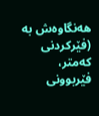هه‌نگاوه‌ش به‌ (فێركردنی‌ كه‌متر، فێربوونی‌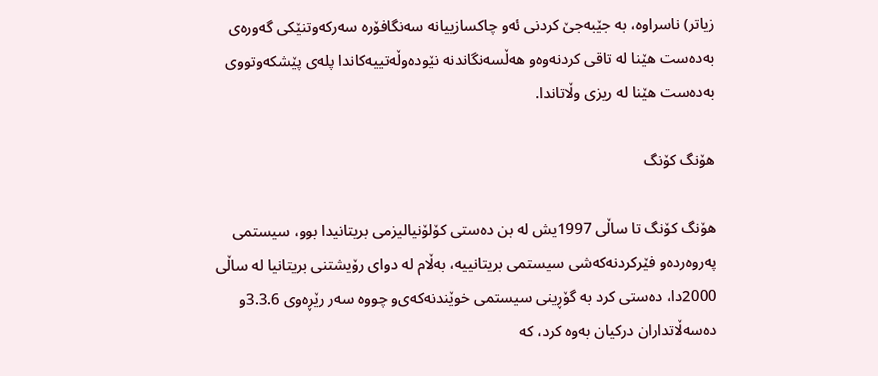زیاتر) ناسراوه‌، به‌ جێبه‌جێ كردنی‌ ئه‌و چاكسازییانه‌ سه‌نگافۆره‌ سه‌ركه‌وتنێكی‌ گه‌وره‌ی‌ به‌ده‌ست هێنا له‌ تاقی‌ كردنه‌وه‌‌و هه‌ڵسه‌نگاندنه‌ نێوده‌وڵه‌تییه‌كاندا پله‌ی‌ پێشكه‌وتووی‌ به‌ده‌ست هێنا له‌ ریزی‌ وڵاتاندا.

هۆنگ كۆنگ

هۆنگ كۆنگ تا ساڵی‌ 1997یش له‌ بن ده‌ستی‌ كۆلۆنیالیزمی‌ بریتانیدا بوو، سیستمی‌ په‌روه‌رده‌‌و فێركردنه‌كه‌شی‌ سیستمی‌ بریتانییه‌، به‌ڵام له‌ دوای‌ رۆیشتنی‌ بریتانیا له‌ ساڵی‌ 2000دا، ده‌ستی‌ كرد به‌ گۆڕینی‌ سیستمی‌ خوێندنه‌كه‌ی‌‌و چووه‌ سه‌ر رێڕه‌وی‌ 3.3.6و ده‌سه‌ڵاتداران دركیان به‌وه‌ كرد، كه‌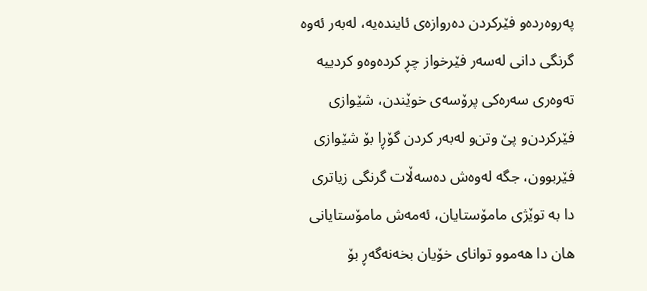په‌روه‌رده‌‌و فێركردن ده‌روازه‌ی‌ ئاینده‌یه‌، له‌به‌ر ئه‌وه‌ گرنگی‌ دانی‌ له‌سه‌ر فێرخواز چڕ كرده‌وه‌‌و كردییه‌ ته‌وه‌ری‌ سه‌ره‌كی‌ پرۆسه‌ی‌ خوێندن، شێوازی‌ فێركردن‌و پێ وتن‌و له‌به‌ر كردن گۆڕا بۆ شێوازی‌ فێربوون، جگه‌ له‌وه‌ش ده‌سه‌ڵات گرنگی‌ زیاتری‌ دا به‌ توێژی‌ مامۆستایان، ئه‌مه‌ش مامۆستایانی‌ هان دا هه‌موو توانای‌ خۆیان بخه‌نه‌گه‌ڕ بۆ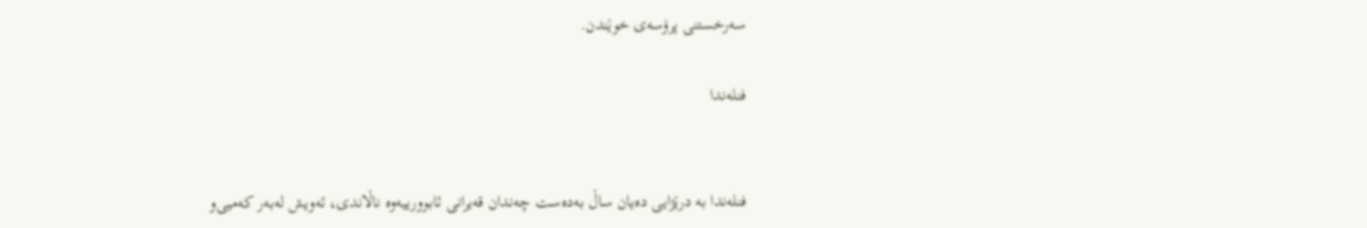سه‌رخستنی‌ پرۆسه‌ی‌ خوێندن.

فنله‌ندا


فنله‌ندا به‌ درێژایی ده‌یان ساڵ به‌ده‌ست چه‌ندان قه‌یرانی‌ ئابوورییه‌وه‌ ناڵاندی‌، ئه‌ویش له‌به‌ر كه‌میی‌و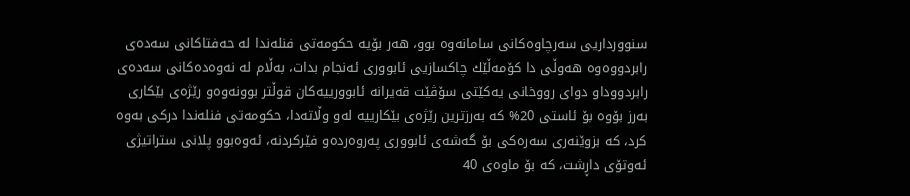سنوورداریی سه‌رچاوه‌كانی‌ سامانه‌وه‌ بوو، هه‌ر بۆیه‌ حكومه‌تی‌ فنله‌ندا له‌ حه‌فتاكانی‌ سه‌ده‌ی‌ رابردووه‌وه‌ هه‌وڵی‌ دا كۆمه‌ڵێك چاكسازیی ئابووری‌ ئه‌نجام بدات، به‌ڵام له‌ نه‌وه‌ده‌كانی‌ سه‌ده‌ی‌ رابردوودا‌و دوای‌ رووخانی‌ یه‌كێتی‌ سۆڤێت قه‌یرانه‌ ئابوورییه‌كان قوڵتر بوونه‌وه‌‌و رێژه‌ی‌ بێكاری‌ به‌رز بۆوه‌ بۆ ئاستی‌ 20% كه‌ به‌رزترین رێژه‌ی‌ بێكارییه‌ له‌و وڵاته‌دا، حكومه‌تی‌ فنله‌ندا دركی‌ به‌وه‌ كرد، كه‌ بزوێنه‌ری‌ سه‌ره‌كی‌ بۆ گه‌شه‌ی‌ ئابووری‌ په‌روه‌رده‌‌و فێركردنه‌، ئه‌وه‌بوو پلانی‌ ستراتیژی‌ ئه‌وتۆی‌ داڕشت، كه‌ بۆ ماوه‌ی‌ 40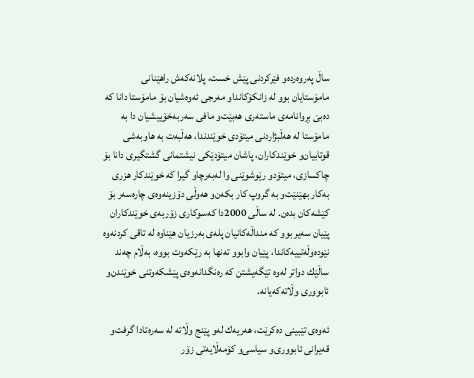ساڵ په‌روه‌رده‌‌و فێركردنی‌ پێش خست، پلانه‌كه‌ش راهێنانی‌ مامۆستایان بوو له‌ زانكۆكاندا‌و مه‌رجی‌ ئه‌وه‌شیان بۆ مامۆستا دانا كه‌ ده‌بێ بڕوانامه‌ی‌ ماسته‌ری‌ هه‌بێت‌و مافی‌ سه‌ربه‌خۆییشیان دا به‌ مامۆستا له‌ هه‌ڵبژاردنی‌ میتۆدی‌ خوێندندا، هه‌ڵبه‌ت به‌ هاوبه‌شی‌ قوتابیان‌و خوێندكاران، پاشان میتۆدێكی‌ نیشتمانی‌ گشتگیری‌ دانا بۆ چاكسازی‌، میتۆد‌و رێوشوێنی‌ وا له‌به‌رچاو گیرا كه‌ خوێندكار هزری‌ به‌كار بهێنێت‌و به‌ گروپ كار بكه‌ن‌و هه‌وڵی‌ دۆزینه‌وه‌ی‌ چاره‌سه‌ر بۆ كێشه‌كان بده‌ن. له‌ ساڵی‌ 2000دا كه‌سوكاری‌ زۆربه‌ی‌ خوێندكاران پێیان سه‌یر بوو كه‌ منداڵه‌كانیان پله‌ی‌ به‌رزیان هێناوه‌ له‌ تاقی‌ كردنه‌وه‌ نێوده‌وڵه‌تییه‌كاندا، پێیان وابوو ته‌نها به‌ رێكه‌وت بووه‌، به‌ڵام چه‌ند ساڵێك دواتر له‌وه‌ تێگه‌یشتن كه‌ ره‌نگدانه‌وه‌ی‌ پێشكه‌وتنی‌ خوێندن‌و ئابووری‌ وڵاته‌كه‌یانه‌.

ئه‌وه‌ی‌ تێبینی‌ ده‌كرێت، هه‌ریه‌ك له‌و پێنج وڵاته‌ له‌ سه‌ره‌تادا گرفت‌و قه‌یرانی‌ ئابووری‌‌و سیاسی‌‌و كۆمه‌ڵایه‌تی‌ زۆر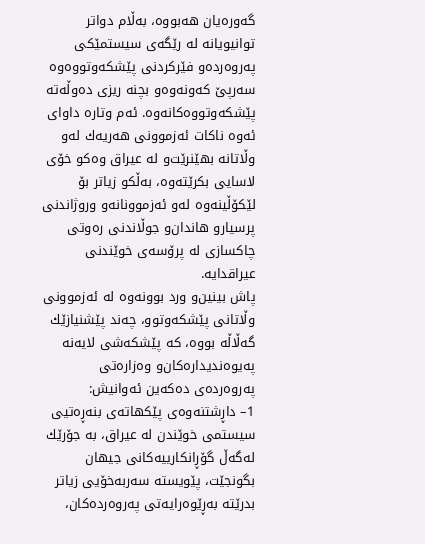گه‌وره‌یان هه‌بووه‌، به‌ڵام دواتر توانیویانه‌ له‌ رێگه‌ی‌ سیستمێكی‌ په‌روه‌رده‌‌و فێركردنی‌ پێشكه‌وتووه‌وه‌ سه‌رپێ كه‌ونه‌وه‌‌و بچنه‌ ریزی‌ ده‌وڵه‌ته‌ پێشكه‌وتووه‌كانه‌وه‌. ئه‌م وتاره‌ داوای‌ ئه‌وه‌ ناكات ئه‌زموونی‌ هه‌ریه‌ك له‌و وڵاتانه‌ بهێنرێت‌و له‌ عیراق وه‌كو خۆی‌ لاسایی بكرێته‌وه‌، به‌ڵكو زیاتر بۆ لێكۆڵینه‌وه‌ له‌و ئه‌زموونانه‌‌و وروژاندنی‌ پرسیار‌و هاندان‌و جوڵاندنی‌ ره‌وتی‌ چاكسازی‌ له‌ پرۆسه‌ی‌ خوێندنی‌ عیراقدایه‌.
پاش بینین‌و ورد بوونه‌وه‌ له‌ ئه‌زموونی‌ وڵاتانی‌ پێشكه‌وتوو، چه‌ند پێشنیازێك گه‌ڵاڵه‌ بووه‌، كه‌ پێشكه‌شی‌ لایه‌نه‌ په‌یوه‌ندیداره‌كان‌و وه‌زاره‌تی‌ په‌روه‌رده‌ی‌ ده‌كه‌ین ئه‌وانیش:
1– داڕشتنه‌وه‌ی‌ پێكهاته‌ی‌ بنه‌ڕه‌تیی سیستمی‌ خوێندن له‌ عیراق، به‌ جۆرێك له‌گه‌ڵ گۆڕانكارییه‌كانی‌ جیهان بگونجێت، پێویسته‌ سه‌ربه‌خۆیی زیاتر بدرێته‌ به‌ڕێوه‌رایه‌تی‌ په‌روه‌رده‌كان،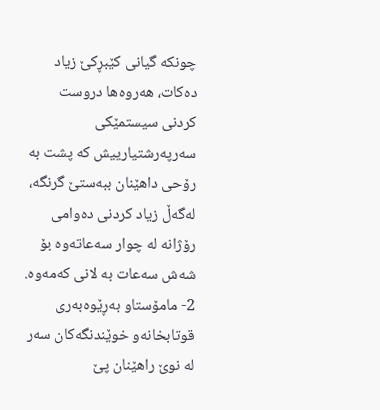چونكه‌ گیانی‌ كێبڕكێ زیاد ده‌كات، هه‌روه‌ها دروست كردنی‌ سیستمێكی‌ سه‌رپه‌رشتیارییش كه‌ پشت به‌ رۆحی‌ داهێنان ببه‌ستێ گرنگه‌، له‌گه‌ڵ زیاد كردنی‌ ده‌وامی‌ رۆژانه‌ له‌ چوار سه‌عاته‌وه‌ بۆ شه‌ش سه‌عات به‌ لانی‌ كه‌مه‌وه‌.
2- مامۆستا‌و به‌ڕێوه‌به‌ری‌ قوتابخانه‌‌و خوێندنگه‌كان سه‌ر له‌ نوێ راهێنان پێ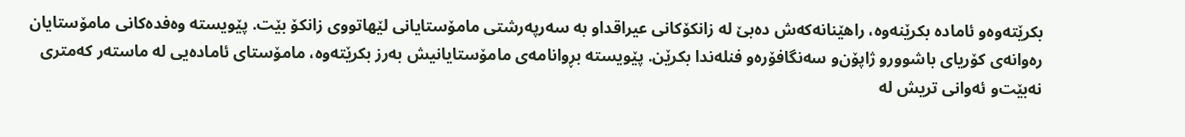بكرێته‌وه‌‌و ئاماده‌ بكرێنه‌وه‌، راهێنانه‌كه‌ش ده‌بێ له‌ زانكۆكانی‌ عیراقدا‌و به‌ سه‌رپه‌رشتی‌ مامۆستایانی‌ لێهاتووی‌ زانكۆ بێت. پێویسته‌ وه‌فده‌كانی‌ مامۆستایان ره‌وانه‌ی‌ كۆریای‌ باشوور‌و ژاپۆن‌و سه‌نگافۆره‌‌و فنله‌ندا بكرێن. پێویسته‌ بڕوانامه‌ی‌ مامۆستایانیش به‌رز بكرێته‌وه‌، مامۆستای‌ ئاماده‌یی له‌ ماسته‌ر كه‌متری‌ نه‌بێت‌و ئه‌وانی‌ تریش له‌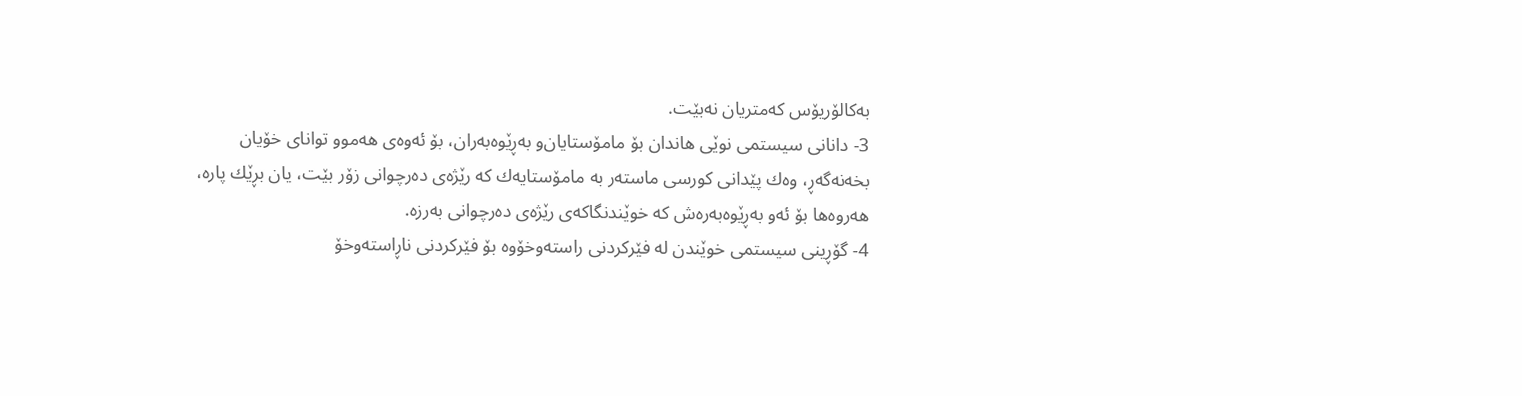به‌كالۆریۆس كه‌متریان نه‌بێت.
3- دانانی‌ سیستمی‌ نوێی‌ هاندان بۆ مامۆستایان‌و به‌ڕێوه‌به‌ران، بۆ ئه‌وه‌ی‌ هه‌موو توانای‌ خۆیان بخه‌نه‌گه‌ڕ، وه‌ك پێدانی‌ كورسی‌ ماسته‌ر به‌ مامۆستایه‌ك كه‌ رێژه‌ی‌ ده‌رچوانی‌ زۆر بێت، یان بڕێك پاره‌، هه‌روه‌ها بۆ ئه‌و به‌ڕێوه‌به‌ره‌ش كه‌ خوێندنگاكه‌ی‌ رێژه‌ی‌ ده‌رچوانی‌ به‌رزه‌.
4- گۆڕینی‌ سیستمی خوێندن له‌ فێركردنی‌ راسته‌وخۆوه‌ بۆ فێركردنی‌ ناڕاسته‌وخۆ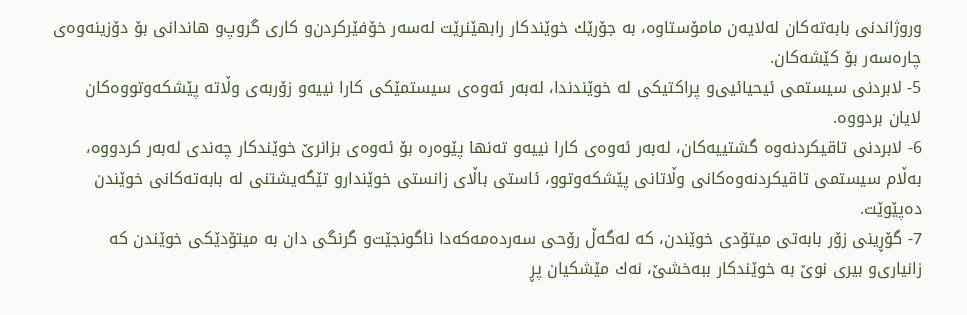وروژاندنی‌ بابه‌ته‌كان له‌لایه‌ن مامۆستاوه‌، به‌ جۆرێك خوێندكار رابهێنرێت له‌سه‌ر خۆفێركردن‌و كاری‌ گروپ‌و هاندانی‌ بۆ دۆزینه‌وه‌ی‌ چاره‌سه‌ر بۆ كێشه‌كان.
5- لابردنی‌ سیستمی‌ ئیحیائیی‌‌و پراكتیكی‌ له‌ خوێندندا، له‌به‌ر ئه‌وه‌ی‌ سیستمێكی‌ كارا نییه‌‌و زۆربه‌ی‌ وڵاته‌ پێشكه‌وتووه‌كان لایان بردووه‌.
6- لابردنی‌ تاقیكردنه‌وه‌ گشتییه‌كان، له‌به‌ر ئه‌وه‌ی‌ كارا نییه‌‌و ته‌نها پێوه‌ره‌ بۆ ئه‌وه‌ی‌ بزانرێ خوێندكار چه‌ندی‌ له‌به‌ر كردووه‌، به‌ڵام سیستمی‌ تاقیكردنه‌وه‌كانی‌ وڵاتانی‌ پێشكه‌وتوو، ئاستی‌ باڵای‌ زانستی‌ خوێندار‌و تێگه‌یشتنی‌ له‌ بابه‌ته‌كانی‌ خوێندن ده‌پێوێت.
7- گۆڕینی‌ زۆر بابه‌تی‌ میتۆدی‌ خوێندن، كه‌ له‌گه‌ڵ رۆحی‌ سه‌رده‌مه‌كه‌دا ناگونجێت‌و گرنگی‌ دان به‌ میتۆدێكی‌ خوێندن كه‌ زانیاری‌‌و بیری‌ نوێ به‌ خوێندكار ببه‌خشێ، نه‌ك مێشكیان پڕ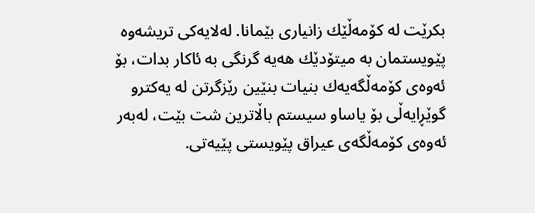بكرێت له‌ كۆمه‌ڵێك زانیاری‌ بێمانا. له‌لایه‌كی‌ تریشه‌وه‌ پێویستمان به‌ میتۆدێك هه‌یه‌ گرنگی‌ به‌ ئاكار بدات، بۆ ئه‌وه‌ی‌ كۆمه‌ڵگه‌یه‌ك بنیات بنێین رێزگرتن له‌ یه‌كتر‌و گوێڕایه‌ڵی‌ بۆ یاسا‌و سیستم باڵاترین شت بێت، له‌به‌ر ئه‌وه‌ی‌ كۆمه‌ڵگه‌ی‌ عیراق پێویستی‌ پێیه‌تی‌.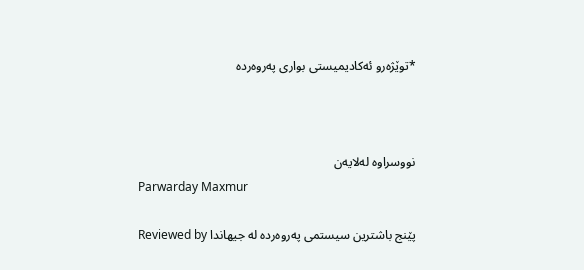*توێژه‌ر‌و ئه‌كادیمیستی‌ بواری‌ په‌روه‌رده‌



نووسراوه‌ له‌لایه‌ن
Parwarday Maxmur

پێنج باشترین سیستمی‌ په‌روه‌رده‌ له‌ جیهاندا Reviewed by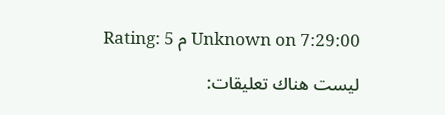Unknown on 7:29:00 م Rating: 5

ليست هناك تعليقات: